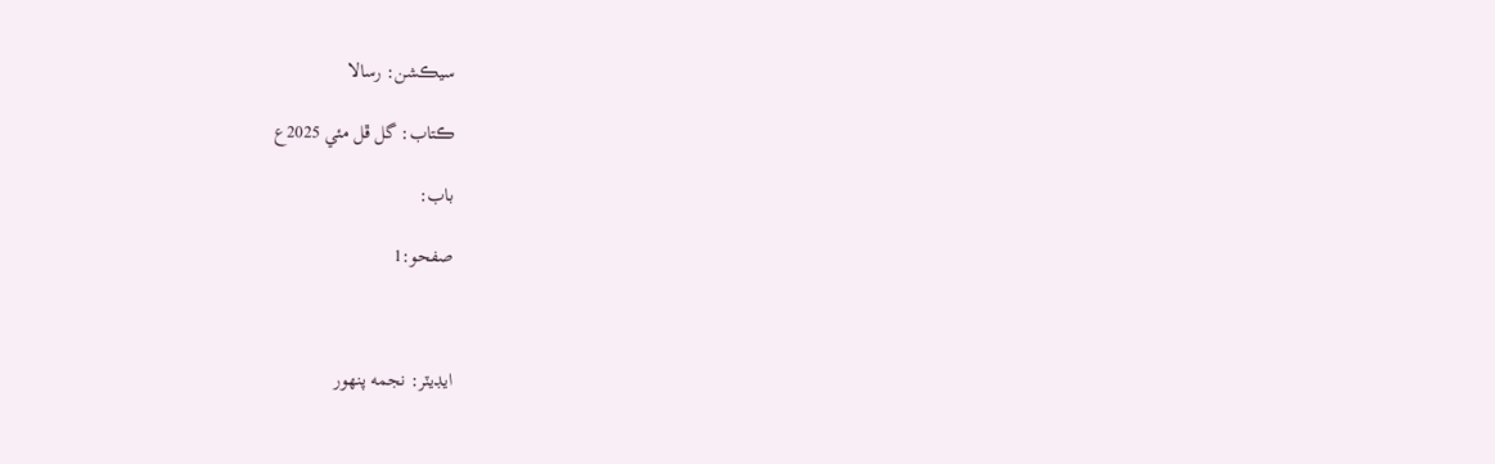سيڪشن: رسالا

ڪتاب: گل ڦل مئي 2025ع

باب:

صفحو:1



ايڊيٽر: نجمه پنهور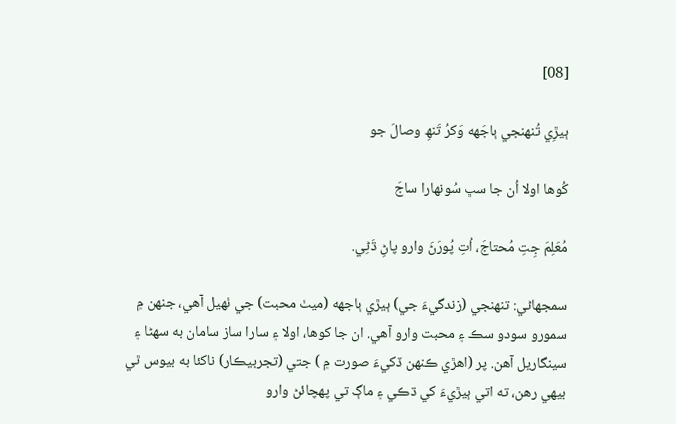[08]

ٻيڙِي تُنهنجي ٻاجَهه وَکرُ تَنھِ وصالَ جو

کُوها اولا اُن جا سڀ سُونهارا ساجَ

مُعَلِمَ جِتِ مُحتاجَ، اُتِ پُورَڻَ وارو پاڻِ ڌَڻِي.

سمجھاڻي: تنھنجي (زندگيءَ جي) ٻيڙي ٻاجھه (ميٺ محبت) جي ٺھيل آهي، جنھن ۾ سمورو سودو سڪ ۽ محبت وارو آهي. ان جا کوها، اولا ۽ سارا ساز سامان به سھڻا ۽ سينگاريل آهن. پر (اهڙي ڪنھن ڏکيءَ صورت ۾ ) جتي (تجربيڪار) ناکئا به بيوس ٿي بيھي رهن، ته اتي ٻيڙيءَ کي ڌڪي ۽ ماڳ تي پھچائڻ وارو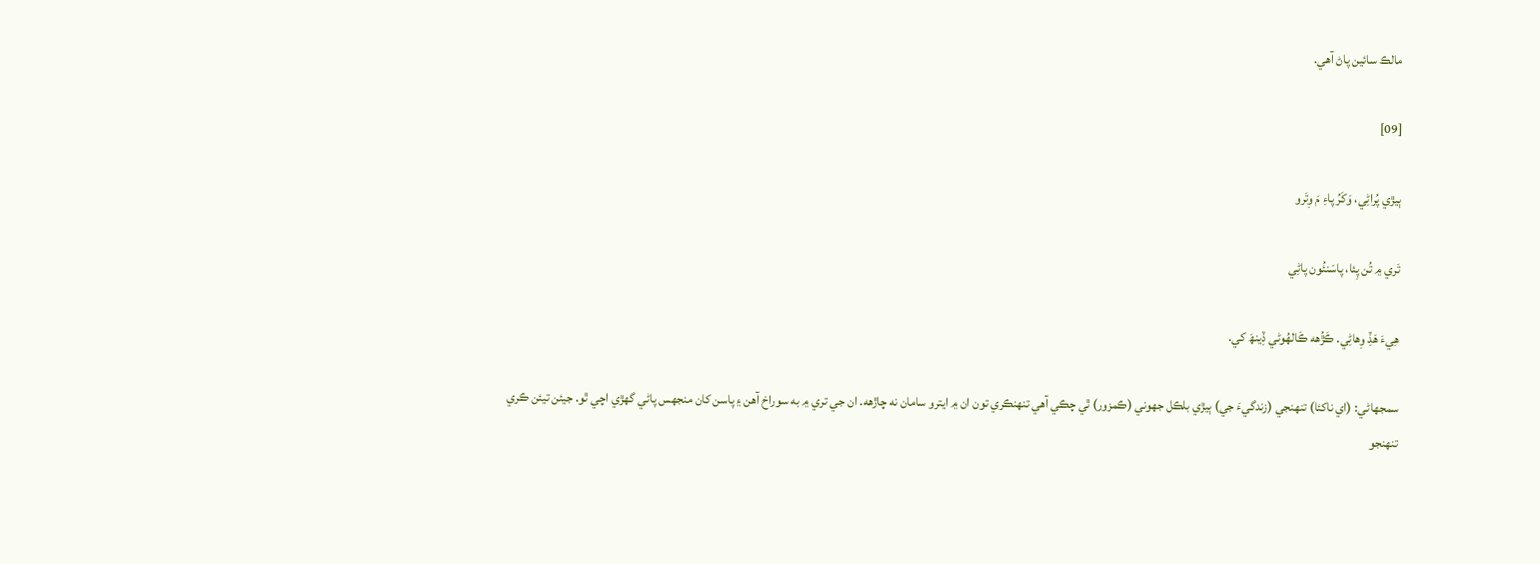مالڪ سائين پاڻ آهي.

[09]

ٻيڙي پُراڻِي، وَکَرُ پاءِ مَ وِتَرو

تَري ۾ تُن پِئا، پاسَنئُون پاڻِي

هِيءَ هَڏِ وِهاڻِي. ڪَڙُهه ڪَالهُوڻي ڏِينھَ کي.

سمجھاڻي: (اي ناکئا) تنھنجي (زندگيءَ جي) ٻيڙي بلڪل جھوني (ڪمزور) ٿي چڪي آهي تنھنڪري تون ان ۾ ايترو سامان نه چاڙهه. ان جي تري ۾ به سوراخ آهن ۽ پاسن کان منجھس پاڻي گھڙي اچي ٿو. جيئن تيئن ڪري تنھنجو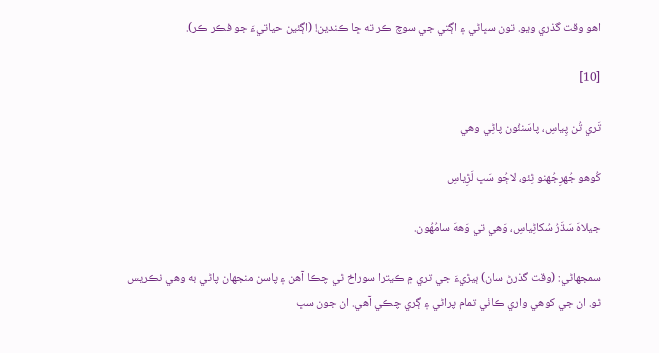اهو وقت گذري ويو. تون سڀاڻي ۽ اڳتي جي سوچ ڪر ته ڇا ڪندين! (اڳئين حياتيءَ جو فڪر ڪر).

[10]

تَري تُن پِياسِ، پاسَنئُون پاڻِي وهي

کُوهو جُهرِجُهنو ٿِئو، لاڄُو سَڀ لَڙِياسِ

جيلاهَ سَڌَرُ سُکاڻِياسِ، وَهي تي وَههَ سامُهُون.

سمجھاڻي: (وقت گذرڻ سان) ٻيڙيءَ جي تري ۾ ڪيترا سوراخ ٿي چڪا آهن ۽ پاسن منجھان پاڻي به وهي نڪريس ٿو. ان جي کوهي واري ڪاٺي تمام پراڻي ۽ ڳري چڪي آهي. ان جون سڀ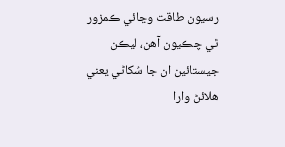رسيون طاقت وڃائي ڪمزور ٿي چڪيون آهن، ليڪن جيستائين ان جا سُکاڻي يعني هلائڻ وارا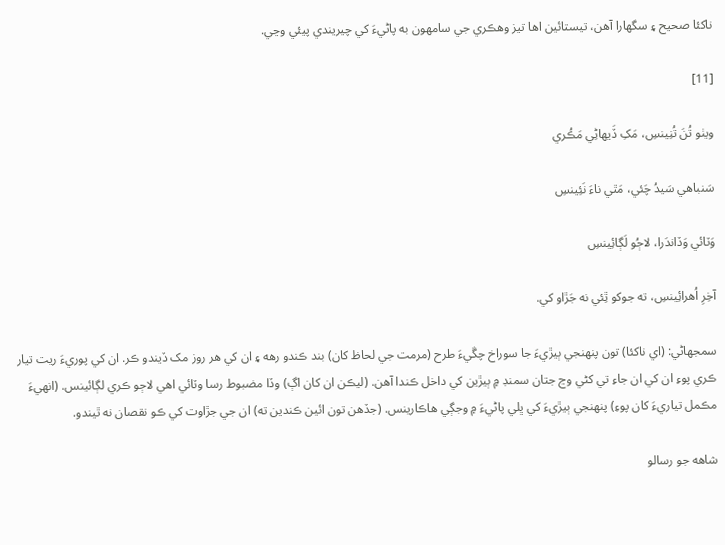ناکئا صحيح ۽ سگھارا آهن، تيستائين اها تيز وهڪري جي سامھون به پاڻيءَ کي چيريندي پيئي وڃي.

[11]

ويٺو تُنَ تُنِينسِ، مَکِ ڏَيهاڻِي مَڪُري

سَنباهي سَيدُ چَئي، مَٿي ناءَ نَئِينسِ

وَٽائي وَڏاندَرا، لاڄُو لَڳائِينسِ

آخِرِ اُهرائِينسِ، ته جوکو ٿِئي نه جَڙاو کي.

سمجھاڻي: (اي ناکئا) تون پنھنجي ٻيڙيءَ جا سوراخ چڱيءَ طرح (مرمت جي لحاظ کان) بند ڪندو رهه ۽ ان کي هر روز مک ڏيندو ڪر. ان کي پوريءَ ريت تيار ڪري پوءِ ان کي ان جاءِ تي کڻي وڃ جتان سمنڊ ۾ ٻيڙين کي داخل ڪندا آهن. (ليڪن ان کان اڳ) وڏا مضبوط رسا وٽائي اهي لاڄو ڪري لڳائينس. (انھيءَ مڪمل تياريءَ کان پوءِ) پنھنجي ٻيڙيءَ کي ڀلي پاڻيءَ ۾ وجڳي هاڪارينس. (جڏهن تون ائين ڪندين ته) ان جي جڙاوت کي ڪو نقصان نه ٿيندو.

شاهه جو رسالو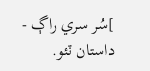]سُر سري راڳ - داستان ٽئو.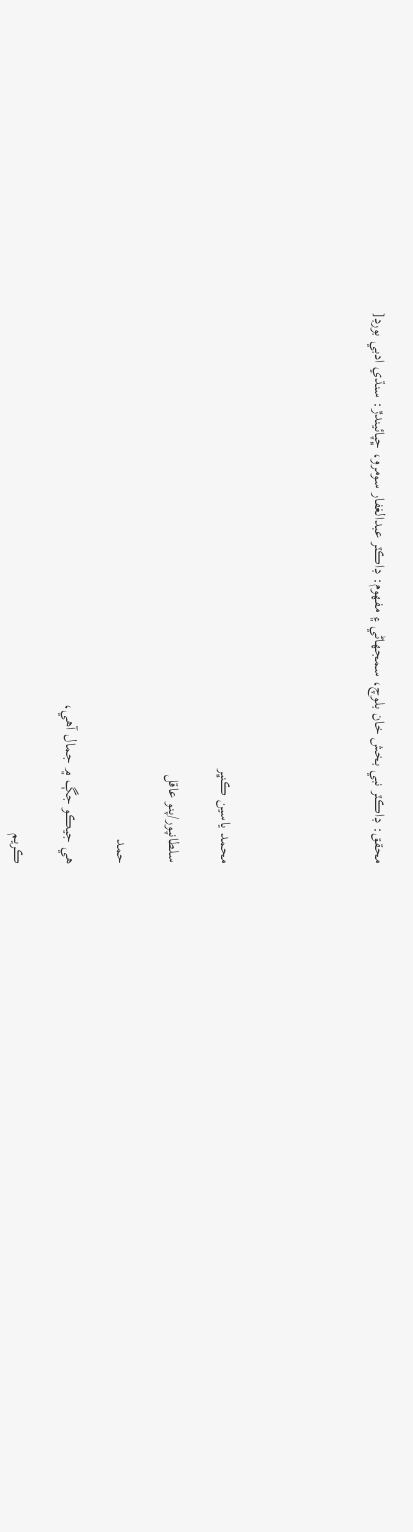محقق: ڊاڪٽر نبي بخش خان بلوچ، سمجھاڻي ۽ مفھوم: ڊاڪٽر عبدالغفار سومرو، ڇپائيندڙ: سنڌي ادبي بورڊ[





محمد ياسين ڪنڀر

سلطانپور/پنو عاقل

حمد

ھي جيڪو جڳ ۾ جمال آھي،

ڪريم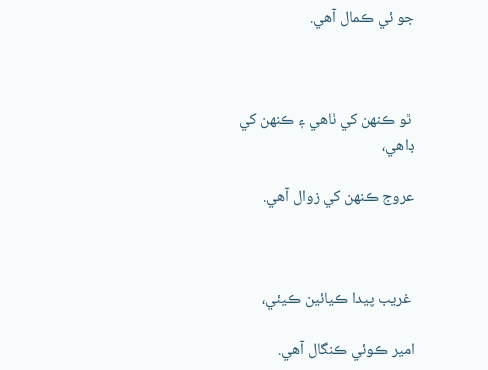جو ئي ڪمال آھي.



 ٿو ڪنھن کي ٺاھي ۽ ڪنھن کي ڊاھي،

عروج ڪنھن کي زوال آھي.



 غريب پيدا ڪيائين ڪيئي،

امير ڪوئي ڪنگال آھي.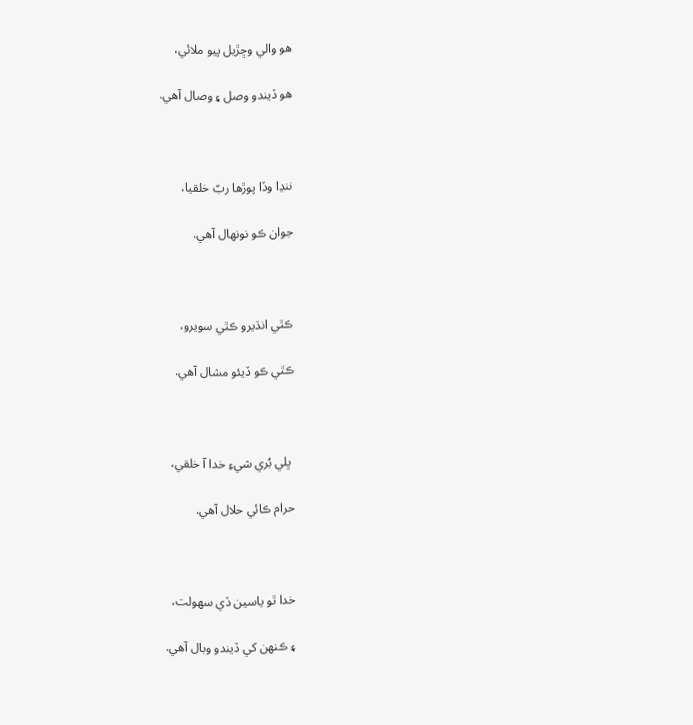ھو والي وڇڙيل پيو ملائي،

ھو ڏيندو وصل ۽ وصال آھي.



ننڍا وڏا پوڙھا ربّ خلقيا،

جوان ڪو نونھال آھي.



ڪٿي انڌيرو ڪٿي سويرو،

ڪٿي ڪو ڏيئو مشال آهي.



 ڀلي بُري شيءِ خدا آ خلقي،

حرام ڪائي حلال آھي.



خدا ٿو ياسين ڏي سھولت،

۽ ڪنھن کي ڏيندو وبال آهي.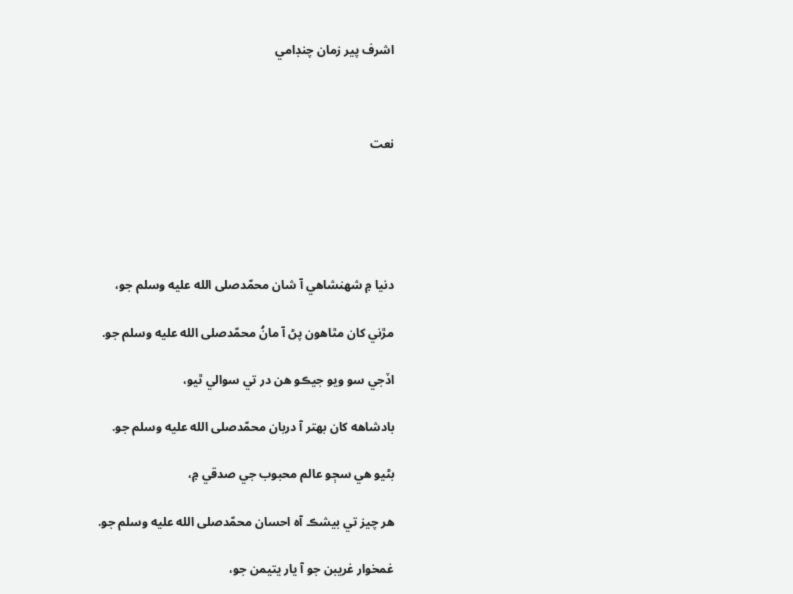اشرف پير زمان چنڊامي



نعت





دنيا ۾ شھنشاھي آ شان محمّدصلى الله عليه وسلم جو،

مڙني کان مٿاھون پڻ آ مانُ محمّدصلى الله عليه وسلم جو.

اڏجي سو ويو جيڪو ھن در تي سوالي ٿيو،

بادشاھه کان بھتر آ دربان محمّدصلى الله عليه وسلم جو.

بڻيو ھي سڄو عالم محبوب جي صدقي ۾،

ھر چيز تي بيشڪ آه احسان محمّدصلى الله عليه وسلم جو.

غمخوار غريبن جو آ يار يتيمن جو،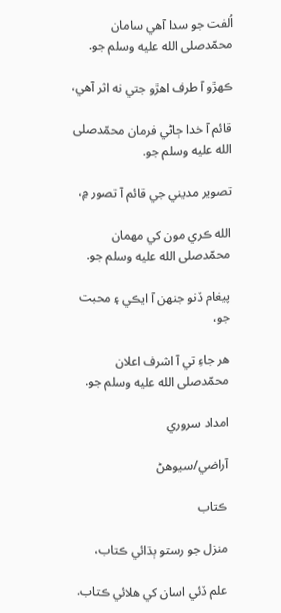اُلفت جو سدا آهي سامان محمّدصلى الله عليه وسلم جو.

ڪھڙو آ طرف اھڙو جتي نه اثر آهي،

قائم آ خدا ڄاڻي فرمان محمّدصلى الله عليه وسلم جو.

تصوير مديني جي قائم آ تصور ۾،

الله ڪري مون کي مھمان محمّدصلى الله عليه وسلم جو.

پيغام ڏنو جنھن آ ايڪي ۽ محبت جو،

ھر جاءِ تي آ اشرف اعلان محمّدصلى الله عليه وسلم جو.

امداد سروري

آراضي/سيوهڻ

ڪتاب

منزل جو رستو ٻڌائي ڪتاب،

علم ڏئي اسان کي هلائي ڪتاب.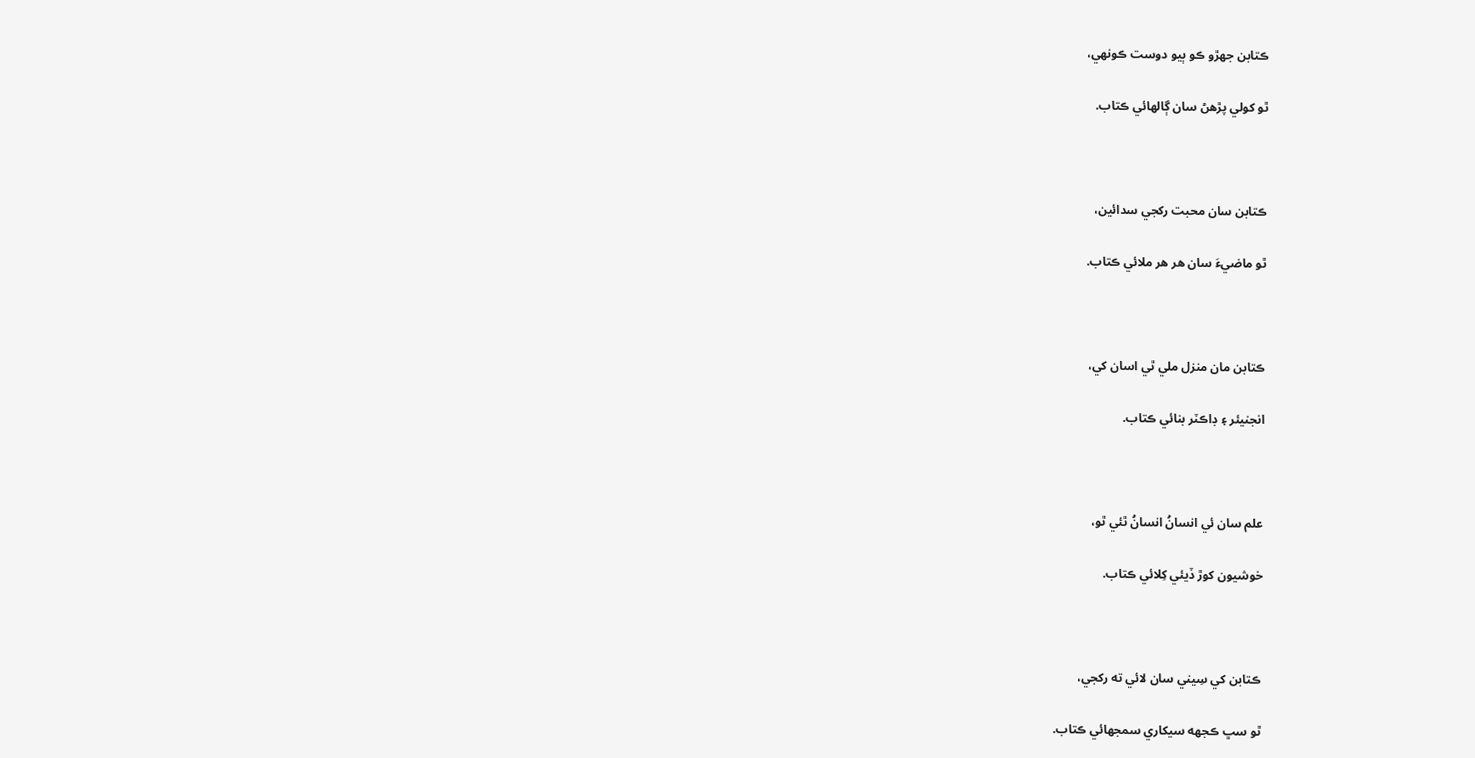ڪتابن جھڙو ڪو ٻيو دوست ڪونھي،

ٿو کولي پڙھڻ سان ڳالھائي ڪتاب.



ڪتابن سان محبت رکجي سدائين،

ٿو ماضيءَ سان ھر ھر ملائي ڪتاب.



ڪتابن مان منزل ملي ٿي اسان کي،

انجنيئر ۽ ڊاڪٽر بنائي ڪتاب.



علم سان ئي انسانُ انسانُ ٿئي ٿو،

خوشيون کوڙ ڏيئي کِلائي ڪتاب.



ڪتابن کي سِيني سان لائي ته رکجي،

ٿو سڀ ڪجھه سيکاري سمجھائي ڪتاب.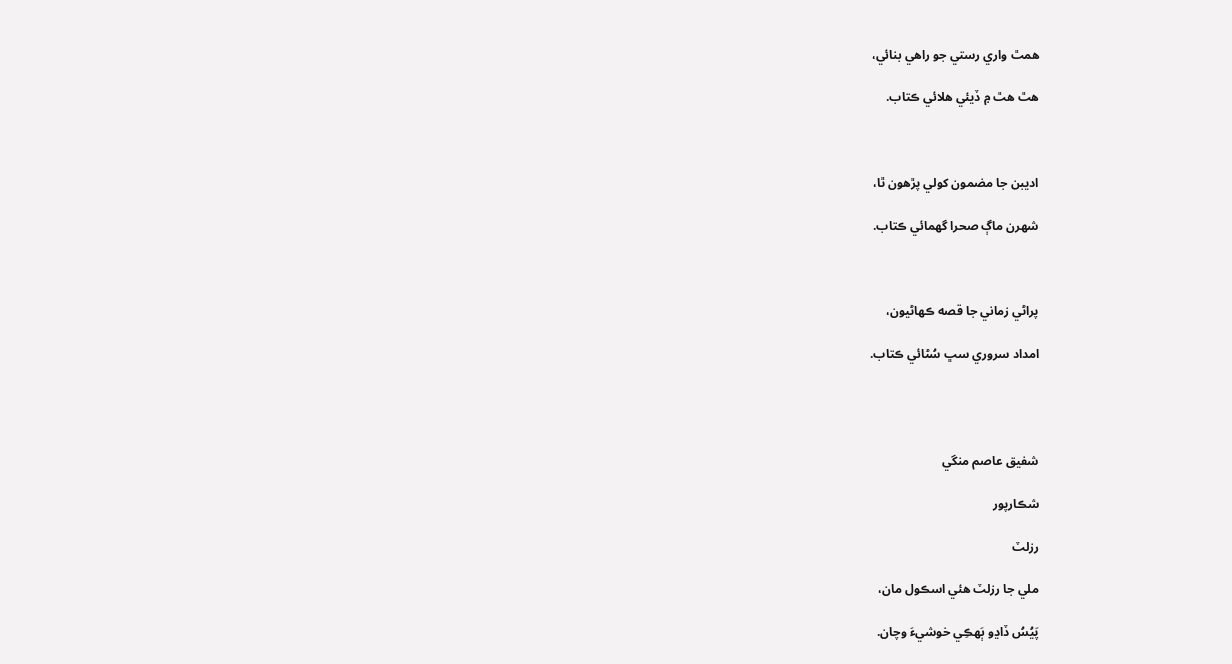ھمٿ واري رستي جو راھي بنائي،

ھٿ ھٿ ۾ ڏيئي ھلائي ڪتاب.



اديبن جا مضمون کولي پڙھون ٿا،

شھرن ماڳ صحرا گھمائي ڪتاب.



پراڻي زماني جا قصه ڪھاڻيون،

امداد سروري سڀ سُڻائي ڪتاب.




شفيق عاصم منگي

شڪارپور

رزلٽ

ملي جا رزلٽ هئي اسڪول مان،

پَيُسُ ڏاڍو ٻَھڪِي خوشيءَ وچان.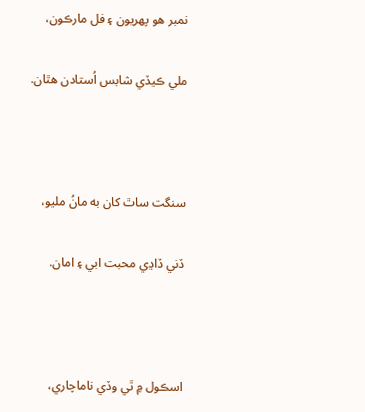نمبر ھو پھريون ۽ فل مارڪون،

ملي ڪيڏي شابس اُستادن ھٿان.



سنگت ساٿ کان به مانُ مليو،

ڏني ڏاڍي محبت ابي ۽ امان.



اسڪول ۾ ٿي وڏي ناماچاري،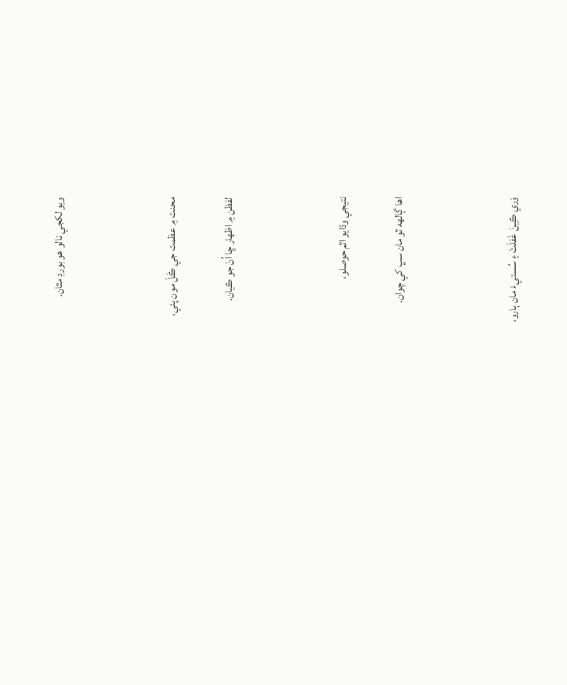ويو لکجي نالو هو بورڊ مٿان.



محنت ۾ عظمت جي ڪَلَ مون پئي،

لفظن ۾ اظھار ڇا اُنَ جو ڪيان.



نتيجي وڌايو اٿم حوصلو،

اھا ڳالھه ٿو مان سڀ کي چوان.



وَري ڪِينَ غَفلَتَ ۽ سُستيءَ مان ٻارو،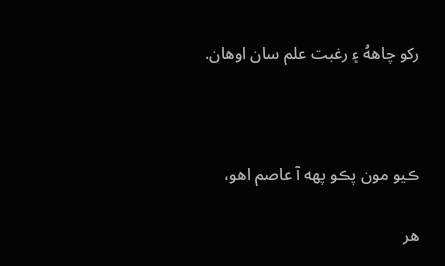رکو چاههُ ۽ رغبت علم سان اوهان.



ڪيو مون پڪو پھه آ عاصم اهو،

هر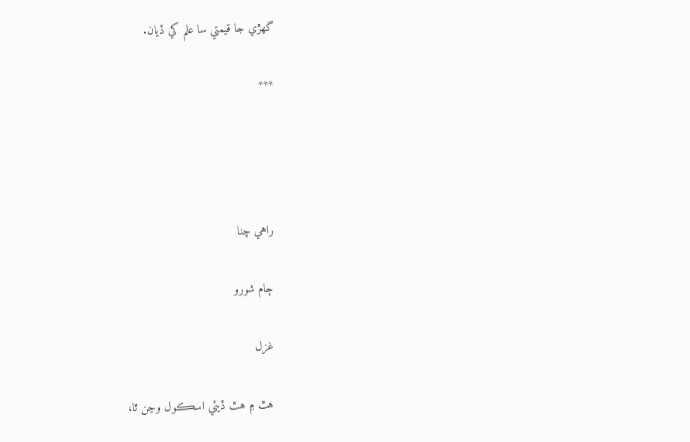گھڙي جا قيمتي سا علم کي ڏيان.

***




راهي چنا

ڄام شورو

غزل

هٿ ۾ هٿ ڏيئي اسڪول وڃن ٿا،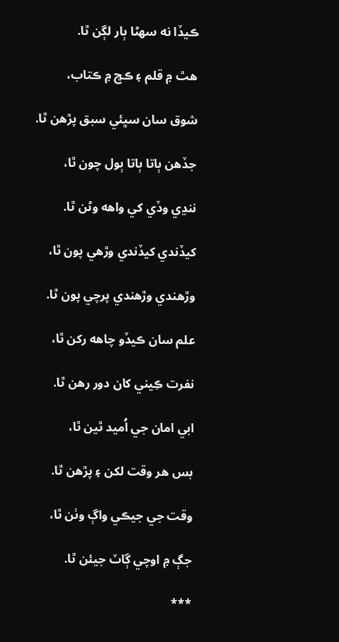ڪيڏا نه سھڻا ٻار لڳن ٿا.

ھٿ ۾ قلم ۽ ڪڇ ۾ ڪتاب،

شوق سان سڀئي سبق پڙهن ٿا.

جڏهن ٻاتا ٻاتا ٻول چون ٿا،

ننڍي وڏي کي واهه وڻن ٿا.

کيڏندي کيڏندي وڙهي پون ٿا،

وڙهندي وڙهندي پرچي پون ٿا.

علم سان ڪيڏو چاهه رکن ٿا،

نفرت ڪِيني کان دور رهن ٿا.

ابي امان جي اُميد ٿين ٿا،

بس هر وقت لکن ۽ پڙهن ٿا.

وقت جي جيڪي واڳ وٺن ٿا،

جڳ ۾ اوچي ڳاٽ جيئن ٿا.

***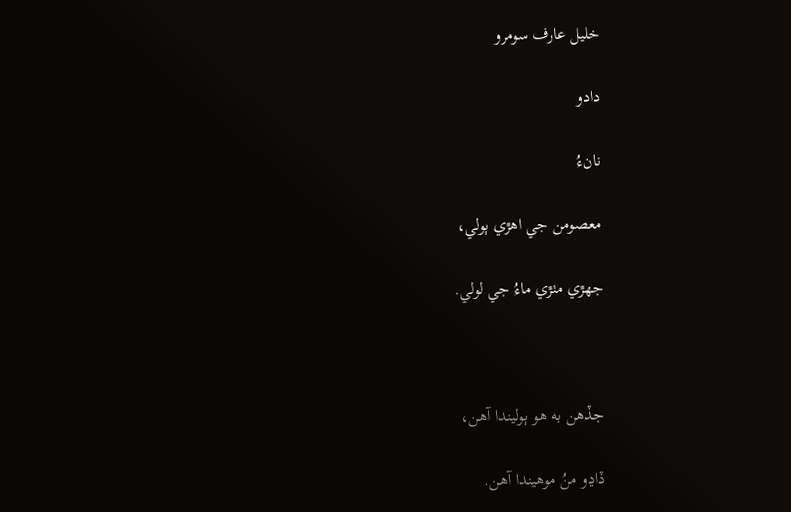خليل عارف سومرو

دادو

نانءُ

معصومن جي اهڙي ٻولي،

جھڙي مٺڙي ماءُ جي لولي.



جڏھن به هو ٻوليندا آهن،

ڏاڍو منُ موهيندا آهن.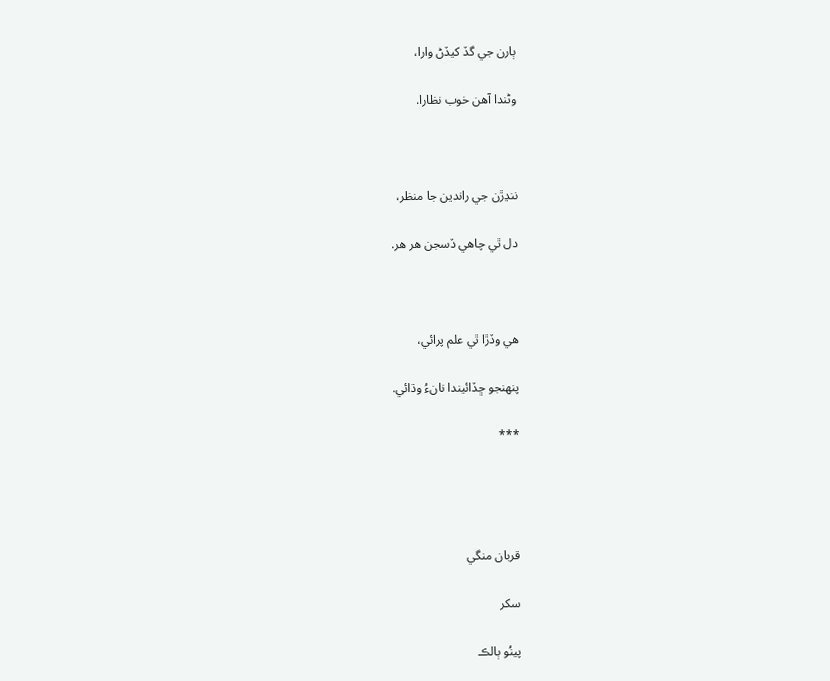ٻارن جي گڏ کيڏڻ وارا،

وڻندا آهن خوب نظارا.



ننڍڙن جي راندين جا منظر،

دل ٿي چاهي ڏسجن هر هر.



هي وڏڙا ٿي علم پرائي،

پنھنجو ڇڏائيندا نانءُ وڌائي.

***




قربان منگي

سکر

پينُو ٻالڪ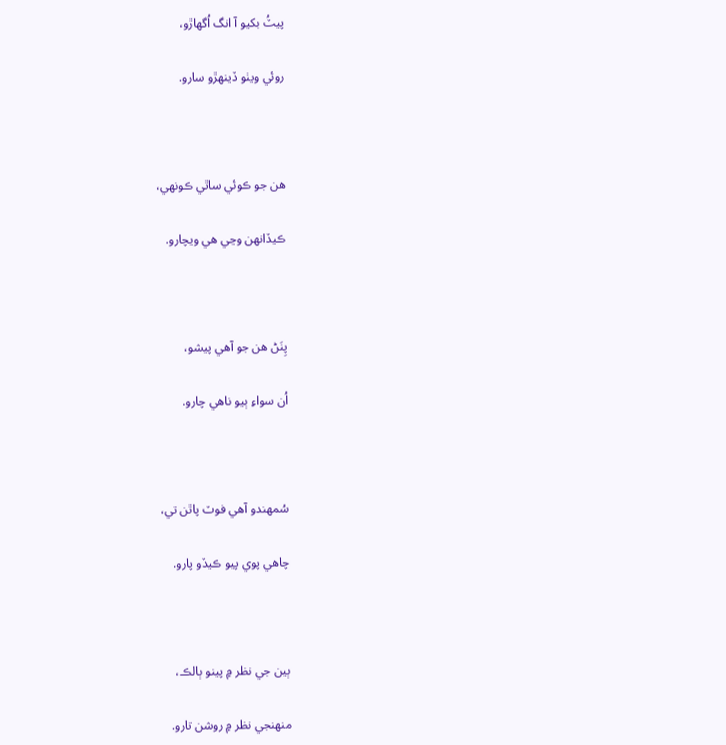پيٽُ بکيو آ انگ اُگھاڙو،

روئي ويٺو ڏينھڙو سارو.



هن جو ڪوئي ساٿي ڪونھي،

ڪيڏانھن وڃي ھي ويچارو.



پِنَڻ ھن جو آھي پيشو،

اُن سواءِ ٻيو ناھي چارو.



سُمھندو آھي فوٽ پاٿن تي،

چاھي پوي پيو ڪيڏو پارو.



ٻين جي نظر ۾ پينو ٻالڪ،

منھنجي نظر ۾ روشن تارو.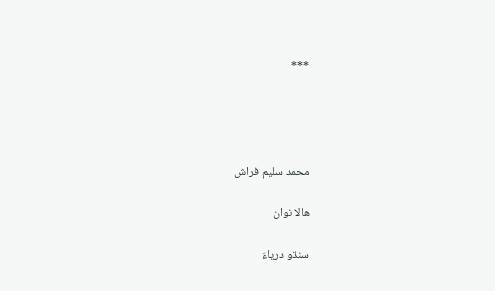***




محمد سليم فراش

ھالا نوان

سنڌو درياءَ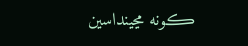ڪونه مڃينداسين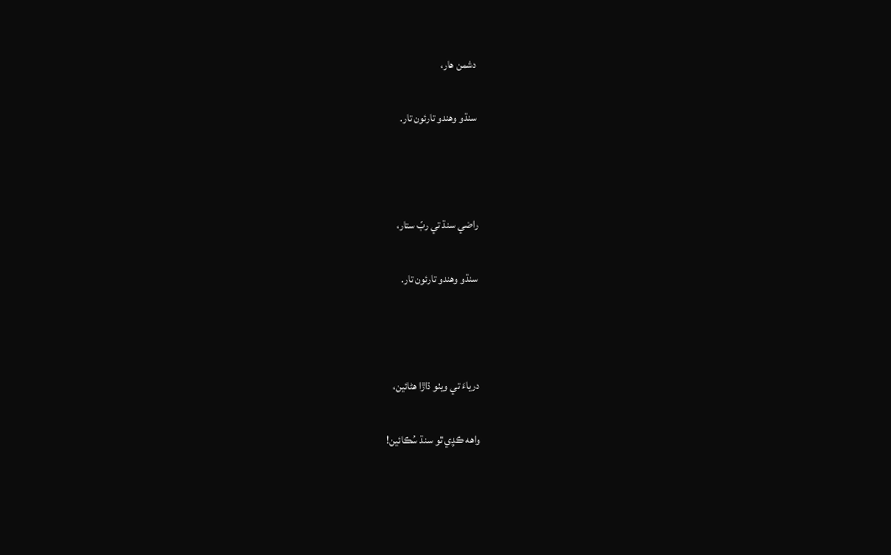دشمن هار،

سنڌو وهندو تارئون تار.



راضي سنڌ تي ربّ ستار،

سنڌو وهندو تارئون تار.



درياءَ تي ويٺو ڌاڙا هڻائين،

واهه ڪڍِي ٿو سنڌ سُڪائين!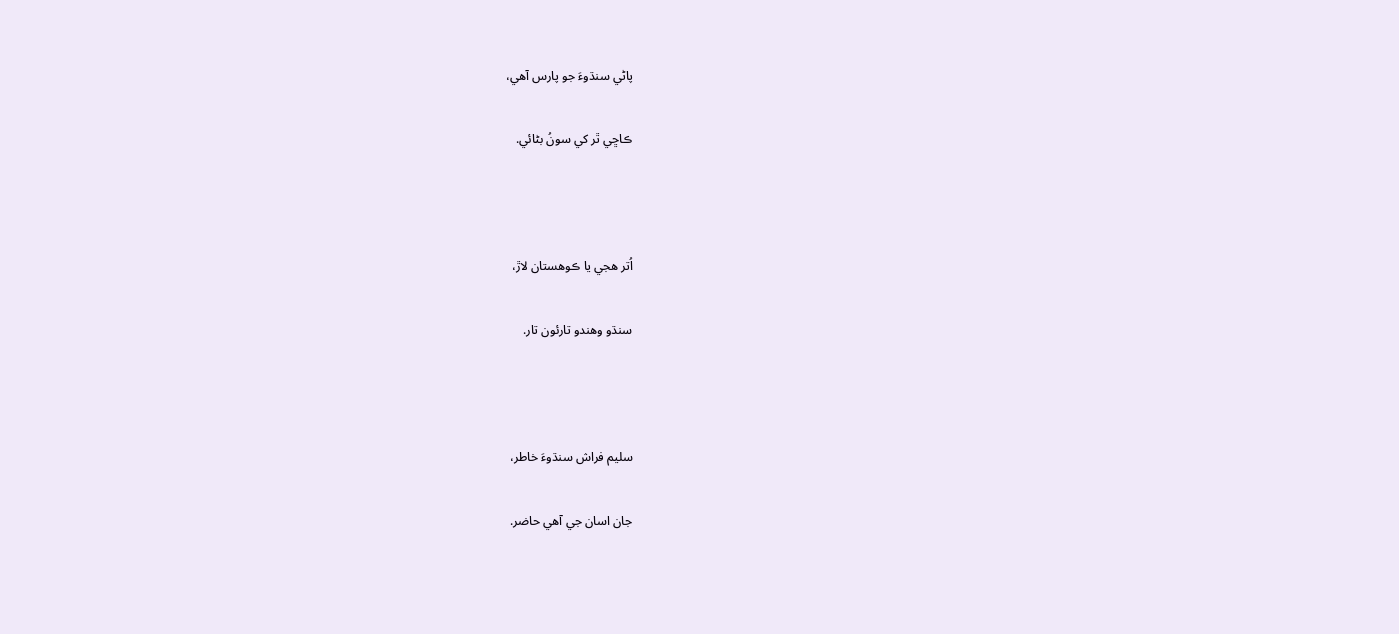پاڻي سنڌوءَ جو پارس آهي،

ڪاڇي ٿر کي سونُ بڻائي.



اُتر هجي يا ڪوهستان لاڙ،

سنڌو وهندو تارئون تار.



سليم فراش سنڌوءَ خاطر،

جان اسان جي آهي حاضر.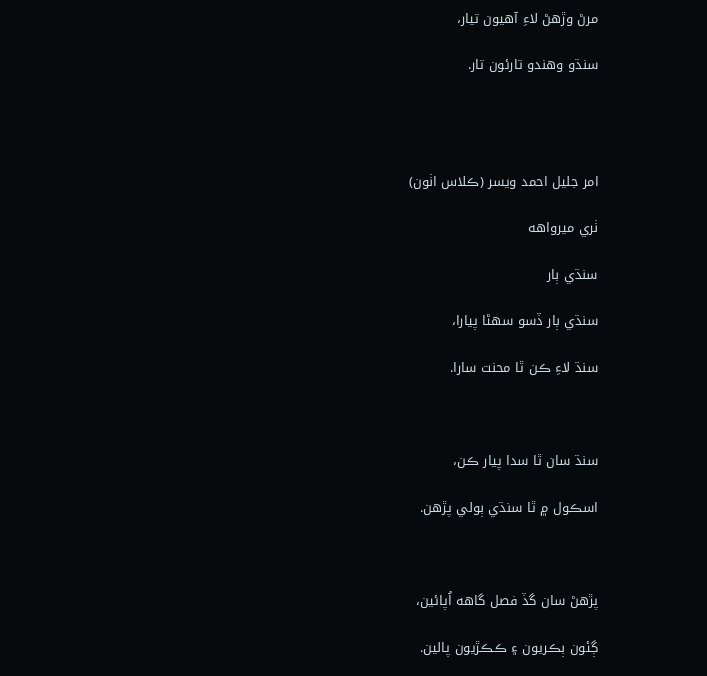مرڻ وڙهڻ لاءِ آهيون تيار،

سنڌو وهندو تارئون تار.




امر جليل احمد ويسر (ڪلاس اٺون)

ٺري ميرواهه

سنڌي ٻار

سنڌي ٻار ڏسو سھڻا پيارا،

سنڌ لاءِ ڪن ٿا محنت سارا.



سنڌ سان ٿا سدا پيار ڪن،

اسڪول ۾ ٿا سنڌي ٻولي پڙھن.



پڙھڻ سان گڏ فصل گاھه اُپائين،

ڳئون ٻڪريون ۽ ڪڪڙيون پالين.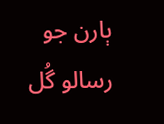ٻارن جو رسالو گُل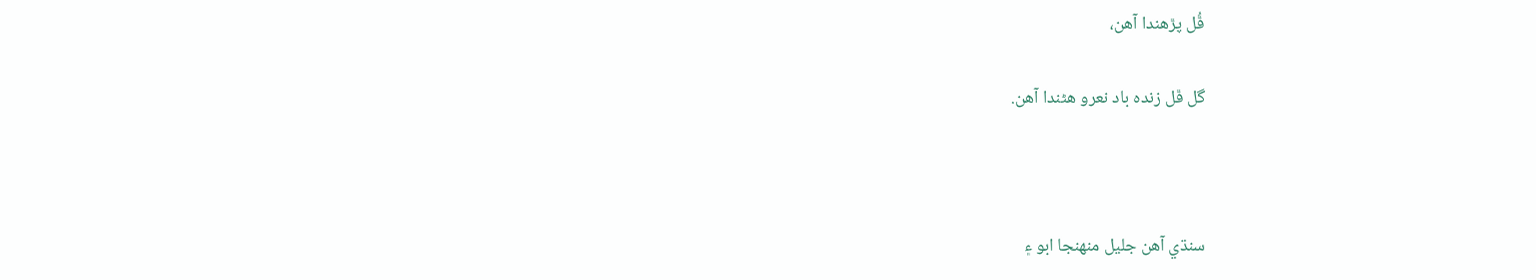ڦُل پڙهندا آهن،

گل ڦل زنده باد نعرو هڻندا آهن.



سنڌي آهن جليل منھنجا ابو ۽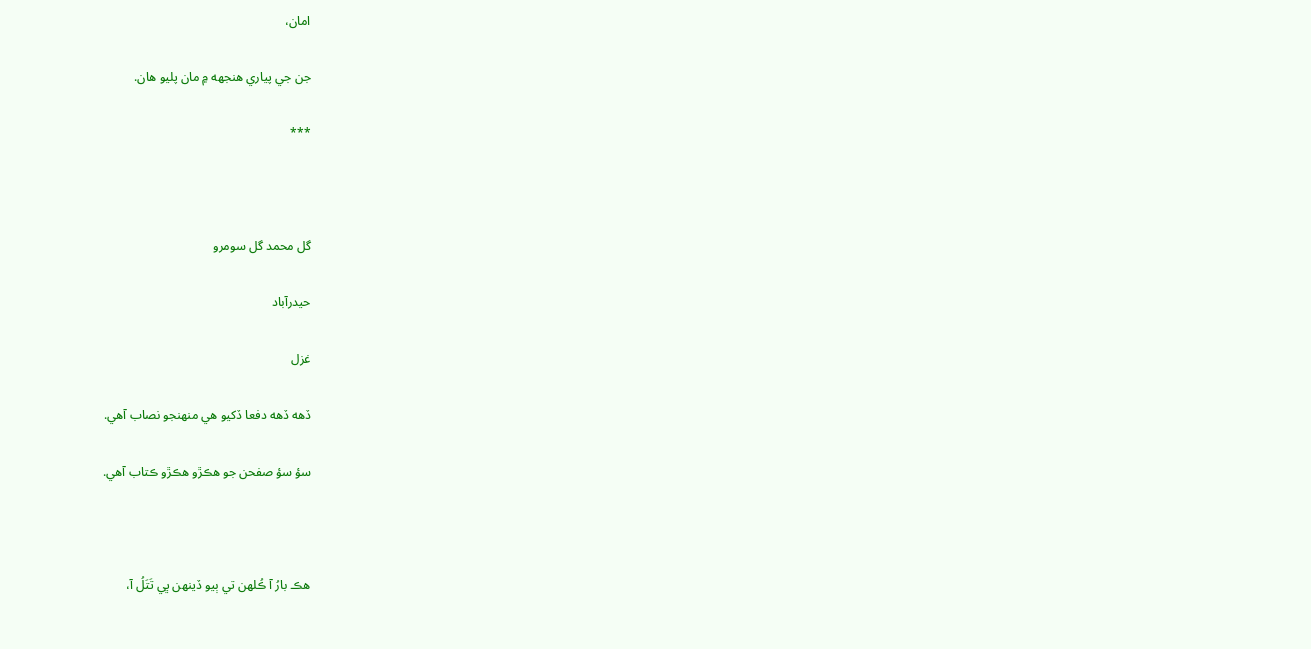امان،

جن جي پياري ھنجھه ۾ مان پليو هان.

***



گل محمد گل سومرو

حيدرآباد

غزل

ڏهه ڏهه دفعا ڏکيو هي منھنجو نصاب آھي.

سؤ سؤ صفحن جو ھڪڙو ھڪڙو ڪتاب آھي.



ھڪ بارُ آ ڪُلھن تي ٻيو ڏينھن ڀي تَتَلُ آ،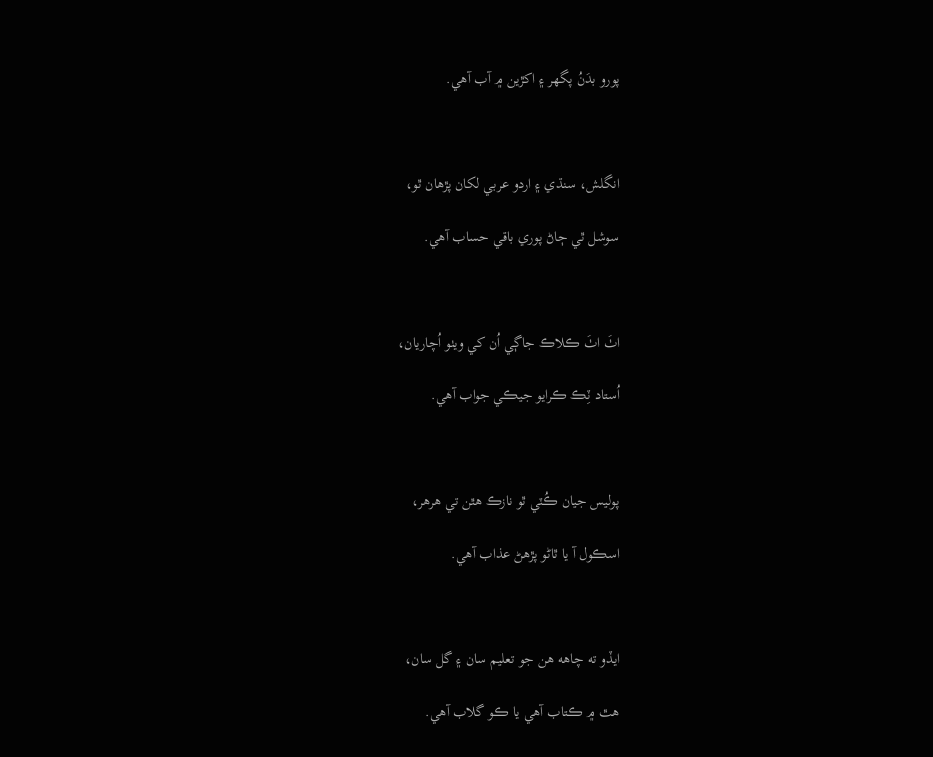پورو بدَنُ پگھر ۽ اکڙين ۾ آب آھي.



انگلش، سنڌي ۽ اردو عربي لکان پڙھان ٿو،

سوشل ٿي ڄاڻ پوري باقي حساب آھي.



اٺَ اٺَ ڪلاڪ جاڳي اُن کي ويٺو اُچاريان،

اُستاد ٽِڪ ڪرايو جيڪي جواب آھي.



پوليس جيان ڪُٽي ٿو نازڪ ھٿن تي ھرھر،

اسڪول آ يا ٿاڻو پڙھڻ عذاب آھي.



ايڏو ته چاهه هن جو تعليم سان ۽ گل سان،

هٿ ۾ ڪتاب آهي يا ڪو گلاب آهي.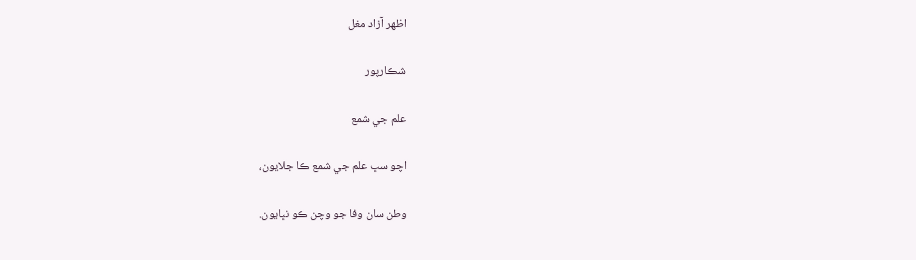اظھر آزاد مغل

شڪارپور

علم جي شمع

اچو سڀ علم جي شمع ڪا جلايون،

وطن سان وفا جو وچن ڪو نڀايون.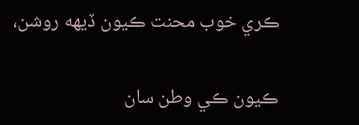ڪري خوب محنت ڪيون ڏيھه روشن،

ڪيون ڪي وطن سان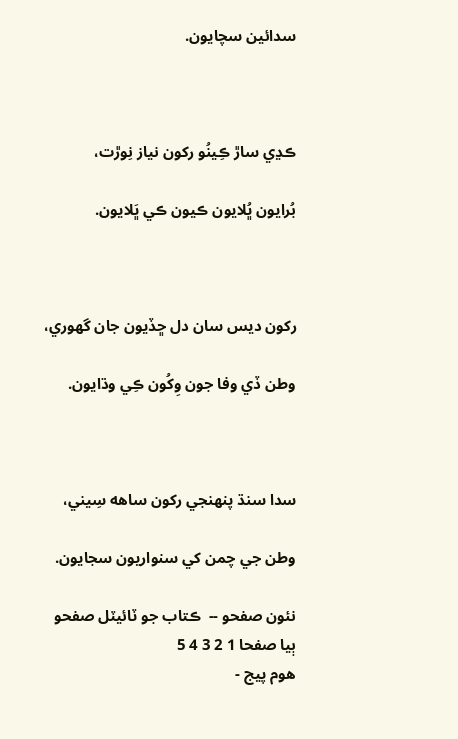سدائين سچايون.



ڪڍي ساڙ ڪِينُو رکون نياز نِوڙت،

بُرايون ڀُلايون ڪيون ڪي ڀَلايون.



رکون ديس سان دل ڇڏيون جان گھوري،

وطن ڏي وفا جون وِکُون ڪِي وڌايون.



سدا سنڌ پنھنجي رکون ساھه سِيني،

وطن جي چمن کي سنواريون سجايون.

نئون صفحو --  ڪتاب جو ٽائيٽل صفحو
ٻيا صفحا 1 2 3 4 5
هوم پيج -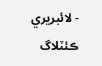- لائبريري ڪئٽلاگ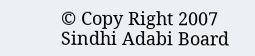© Copy Right 2007
Sindhi Adabi Board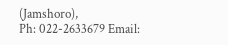(Jamshoro),
Ph: 022-2633679 Email: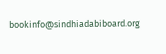bookinfo@sindhiadabiboard.org